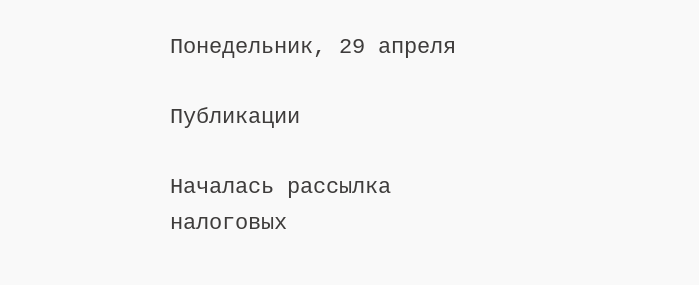Понедельник, 29 апреля

Публикации

Началась рассылка налоговых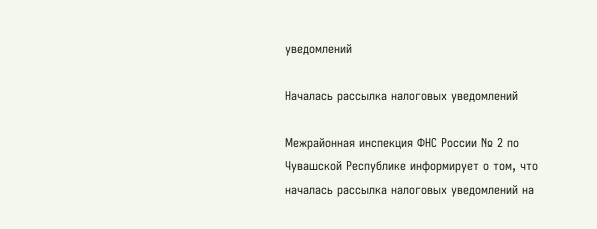уведомлений

Началась рассылка налоговых уведомлений

Межрайонная инспекция ФНС России № 2 по Чувашской Республике информирует о том, что началась рассылка налоговых уведомлений на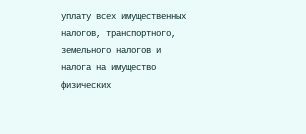уплату всех имущественных налогов, транспортного, земельного налогов и налога на имущество физических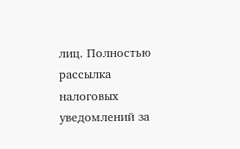лиц. Полностью рассылка налоговых уведомлений за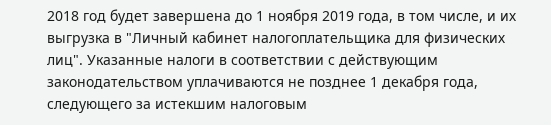2018 год будет завершена до 1 ноября 2019 года, в том числе, и их выгрузка в "Личный кабинет налогоплательщика для физических лиц". Указанные налоги в соответствии с действующим законодательством уплачиваются не позднее 1 декабря года, следующего за истекшим налоговым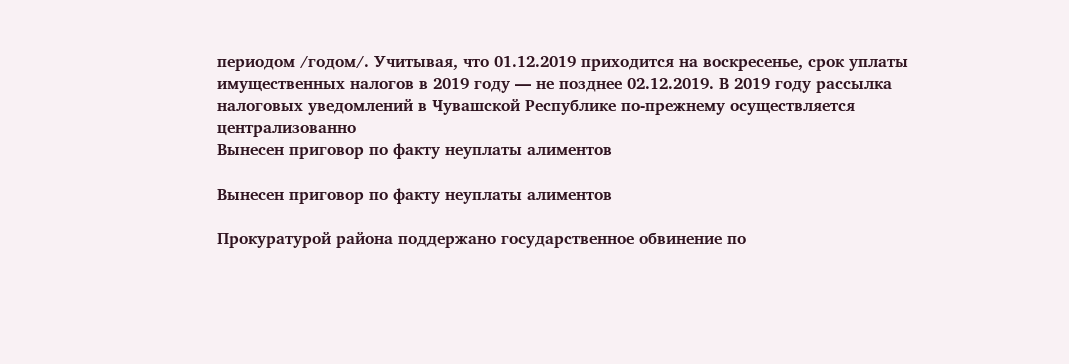периодом /годом/. Учитывая, что 01.12.2019 приходится на воскресенье, срок уплаты имущественных налогов в 2019 году — не позднее 02.12.2019. В 2019 году рассылка налоговых уведомлений в Чувашской Республике по-прежнему осуществляется централизованно
Вынесен приговор по факту неуплаты алиментов

Вынесен приговор по факту неуплаты алиментов

Прокуратурой района поддержано государственное обвинение по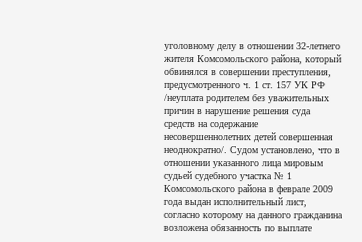уголовному делу в отношении 32-летнего жителя Комсомольского района, который обвинялся в совершении преступления, предусмотренного ч. 1 ст. 157 УК РФ /неуплата родителем без уважительных причин в нарушение решения суда средств на содержание несовершеннолетних детей совершенная неоднократно/. Судом установлено, что в отношении указанного лица мировым судьей судебного участка № 1 Комсомольского района в феврале 2009 года выдан исполнительный лист, согласно которому на данного гражданина возложена обязанность по выплате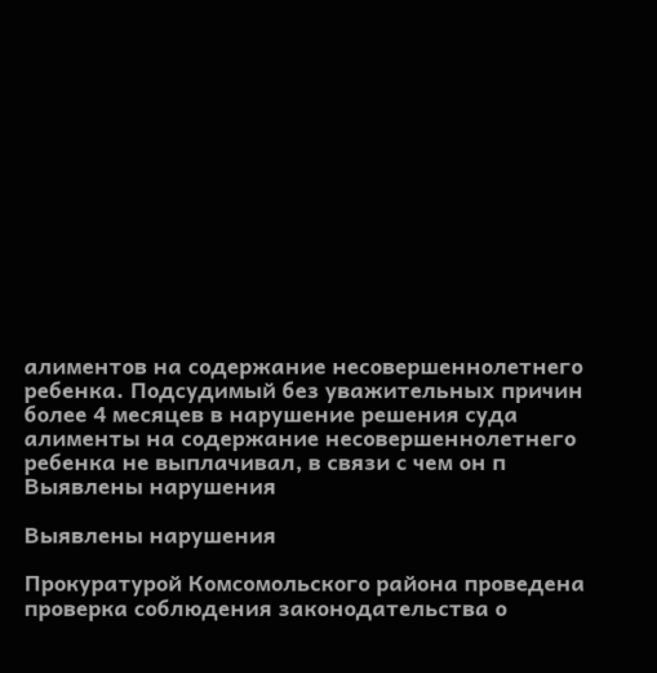алиментов на содержание несовершеннолетнего ребенка. Подсудимый без уважительных причин более 4 месяцев в нарушение решения суда алименты на содержание несовершеннолетнего ребенка не выплачивал, в связи с чем он п
Выявлены нарушения

Выявлены нарушения

Прокуратурой Комсомольского района проведена проверка соблюдения законодательства о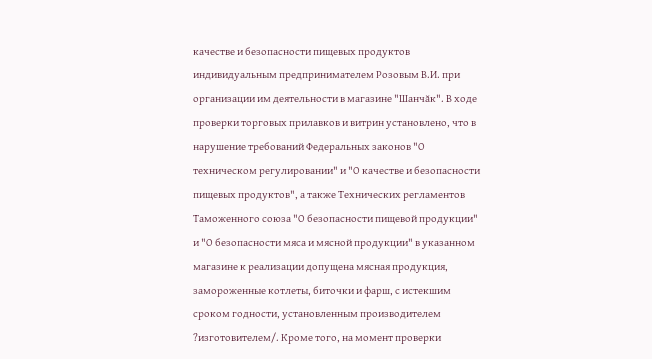качестве и безопасности пищевых продуктов индивидуальным предпринимателем Розовым В.И. при организации им деятельности в магазине "Шанчăк". В ходе проверки торговых прилавков и витрин установлено, что в нарушение требований Федеральных законов "О техническом регулировании" и "О качестве и безопасности пищевых продуктов", а также Технических регламентов Таможенного союза "О безопасности пищевой продукции" и "О безопасности мяса и мясной продукции" в указанном магазине к реализации допущена мясная продукция, замороженные котлеты, биточки и фарш, с истекшим сроком годности, установленным производителем ?изготовителем/. Кроме того, на момент проверки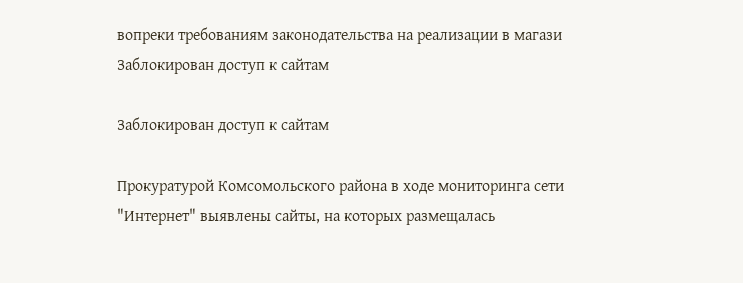вопреки требованиям законодательства на реализации в магази
Заблокирован доступ к сайтам

Заблокирован доступ к сайтам

Прокуратурой Комсомольского района в ходе мониторинга сети "Интернет" выявлены сайты, на которых размещалась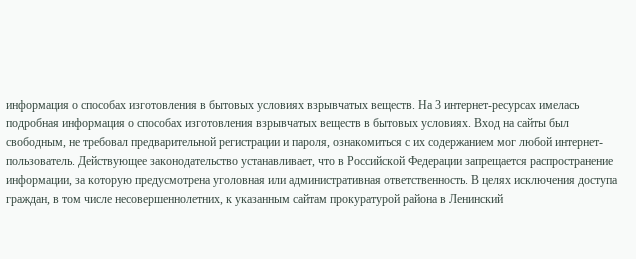информация о способах изготовления в бытовых условиях взрывчатых веществ. На 3 интернет-ресурсах имелась подробная информация о способах изготовления взрывчатых веществ в бытовых условиях. Вход на сайты был свободным, не требовал предварительной регистрации и пароля, ознакомиться с их содержанием мог любой интернет-пользователь. Действующее законодательство устанавливает, что в Российской Федерации запрещается распространение информации, за которую предусмотрена уголовная или административная ответственность. В целях исключения доступа граждан, в том числе несовершеннолетних, к указанным сайтам прокуратурой района в Ленинский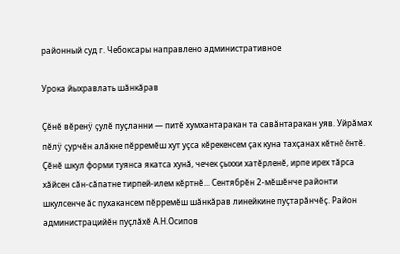районный суд г. Чебоксары направлено административное

Урока йыхравлать шăнкăрав

Çĕнĕ вĕренÿ çулĕ пуçланни — питĕ хумхантаракан та савăнтаракан уяв. Уйрăмах пĕлÿ çурчĕн алăкне пĕрремĕш хут уçса кĕрекенсем çак куна тахçанах кĕтнĕ ĕнтĕ. Çĕнĕ шкул форми туянса якатса хунă, чечек çыххи хатĕрленĕ, ирпе ирех тăрса хăйсен сăн-сăпатне тирпей-илем кĕртнĕ... Сентябрĕн 2-мĕшĕнче районти шкулсенче ăс пухакансем пĕрремĕш шăнкăрав линейкине пуçтарăнчĕç. Район администрацийĕн пуçлăхĕ А.Н.Осипов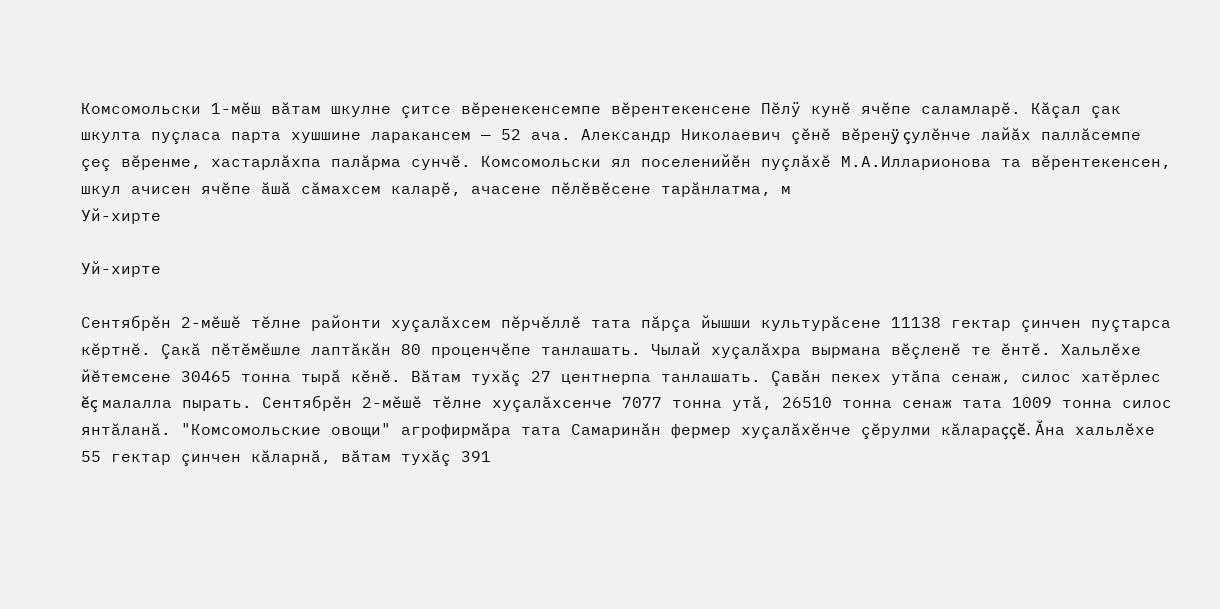Комсомольски 1-мĕш вăтам шкулне çитсе вĕренекенсемпе вĕрентекенсене Пĕлÿ кунĕ ячĕпе саламларĕ. Кăçал çак шкулта пуçласа парта хушшине ларакансем — 52 ача. Александр Николаевич çĕнĕ вĕренÿ çулĕнче лайăх паллăсемпе çеç вĕренме, хастарлăхпа палăрма сунчĕ. Комсомольски ял поселенийĕн пуçлăхĕ М.А.Илларионова та вĕрентекенсен, шкул ачисен ячĕпе ăшă сăмахсем каларĕ, ачасене пĕлĕвĕсене тарăнлатма, м
Уй-хирте

Уй-хирте

Сентябрĕн 2-мĕшĕ тĕлне районти хуçалăхсем пĕрчĕллĕ тата пăрçа йышши культурăсене 11138 гектар çинчен пуçтарса кĕртнĕ. Çакă пĕтĕмĕшле лаптăкăн 80 проценчĕпе танлашать. Чылай хуçалăхра вырмана вĕçленĕ те ĕнтĕ. Хальлĕхе йĕтемсене 30465 тонна тырă кĕнĕ. Вăтам тухăç 27 центнерпа танлашать. Çавăн пекех утăпа сенаж, силос хатĕрлес ĕç малалла пырать. Сентябрĕн 2-мĕшĕ тĕлне хуçалăхсенче 7077 тонна утă, 26510 тонна сенаж тата 1009 тонна силос янтăланă. "Комсомольские овощи" агрофирмăра тата Самаринăн фермер хуçалăхĕнче çĕрулми кăлараççĕ. Ăна хальлĕхе 55 гектар çинчен кăларнă, вăтам тухăç 391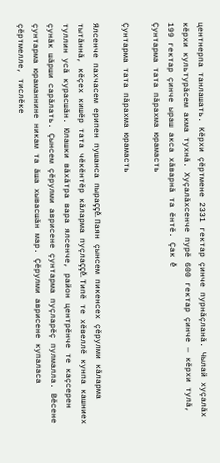центнерпа танлашать. Кĕрхи çĕртмене 2331 гектар çинче пурнăçланă. Чылай хуçалăх кĕрхи культурăсем акма тухнă. Хуçалăхсенче пурĕ 600 гектар çинче — кĕрхи тулă, 199 гектар çинче ыраш акса хăварнă та ĕнтĕ. Çак ĕ
Çунтарма тата пăрахма юрамасть

Çунтарма тата пăрахма юрамасть

Ялсенче пахчасем ерипен пушанса пыраççĕ. Паян çынсем пикенсех çĕрулми кăларма тытăннă, кĕçех кишĕр тата чĕкĕнтĕр кăларма пуçлаççĕ. Типĕ те хĕвеллĕ кунпа кашниех туллин усă курасшăн. Юлашки вăхăтра вара ялсенче, район центрĕнче те каçсерен çунăк шăрши сарăлать. Çынсем çĕрулми аврисене çунтарма пуçларĕç пулмалла. Вĕсене çунтарма юраманнине никам та ăша хывасшăн мар. Çĕрулми аврисене купаласа çĕртмелле, тислĕке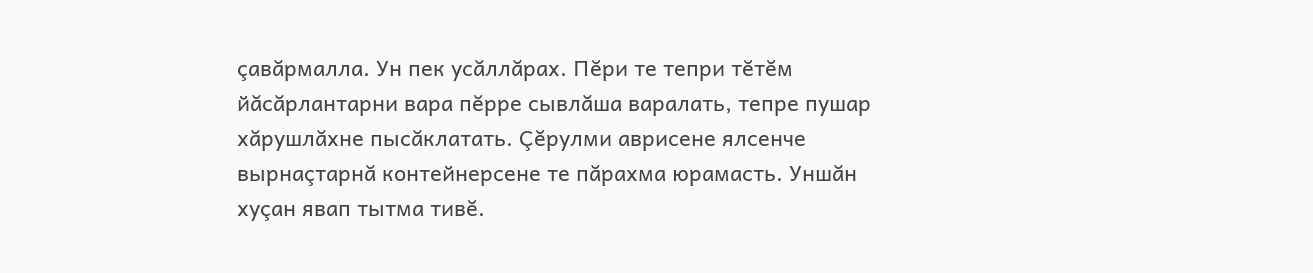çавăрмалла. Ун пек усăллăрах. Пĕри те тепри тĕтĕм йăсăрлантарни вара пĕрре сывлăша варалать, тепре пушар хăрушлăхне пысăклатать. Çĕрулми аврисене ялсенче вырнаçтарнă контейнерсене те пăрахма юрамасть. Уншăн хуçан явап тытма тивĕ.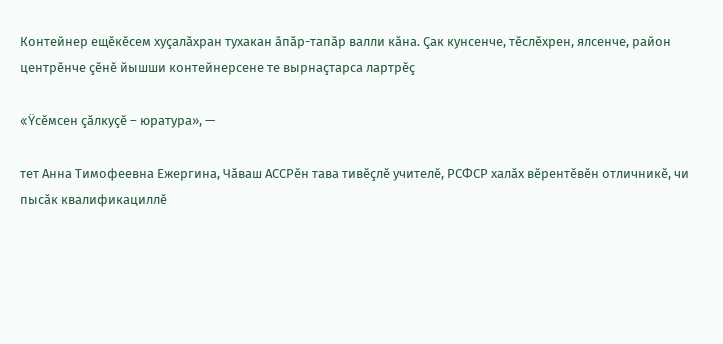Контейнер ещĕкĕсем хуçалăхран тухакан ăпăр-тапăр валли кăна. Çак кунсенче, тĕслĕхрен, ялсенче, район центрĕнче çĕнĕ йышши контейнерсене те вырнаçтарса лартрĕç

«Ÿсĕмсен çăлкуçĕ – юратура», —

тет Анна Тимофеевна Ежергина, Чăваш АССРĕн тава тивĕçлĕ учителĕ, РСФСР халăх вĕрентĕвĕн отличникĕ, чи пысăк квалификациллĕ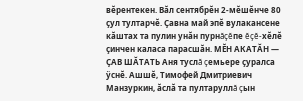вĕрентекен. Вăл сентябрĕн 2-мĕшĕнче 80 çул тултарчĕ. Çавна май эпĕ вулакансене кăштах та пулин унăн пурнăçĕпе ĕçĕ-хĕлĕ çинчен каласа парасшăн. МĔН АКАТĂН — ÇАВ ШĂТАТЬ Аня туслă çемьере çуралса ÿснĕ. Ашшĕ, Тимофей Дмитриевич Манзуркин, ăслă та пултаруллă çын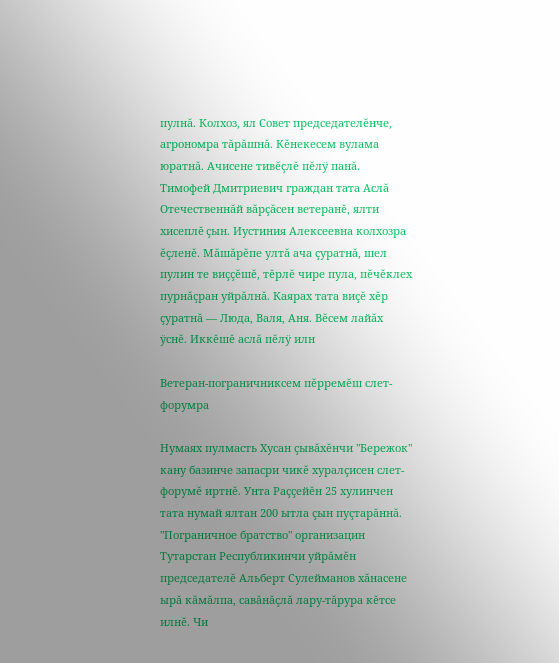пулнă. Колхоз, ял Совет председателĕнче, агрономра тăрăшнă. Кĕнекесем вулама юратнă. Ачисене тивĕçлĕ пĕлÿ панă. Тимофей Дмитриевич граждан тата Аслă Отечественнăй вăрçăсен ветеранĕ, ялти хисеплĕ çын. Иустиния Алексеевна колхозра ĕçленĕ. Мăшăрĕпе ултă ача çуратнă, шел пулин те виççĕшĕ, тĕрлĕ чире пула, пĕчĕклех пурнăçран уйрăлнă. Каярах тата виçĕ хĕр çуратнă — Люда, Валя, Аня. Вĕсем лайăх ÿснĕ. Иккĕшĕ аслă пĕлÿ илн

Ветеран-пограничниксем пĕрремĕш слет-форумра

Нумаях пулмасть Хусан çывăхĕнчи "Бережок" кану базинче запасри чикĕ хуралçисен слет-форумĕ иртнĕ. Унта Раççейĕн 25 хулинчен тата нумай ялтан 200 ытла çын пуçтарăннă. "Пограничное братство" организацин Тутарстан Республикинчи уйрăмĕн председателĕ Альберт Сулейманов хăнасене ырă кăмăлпа, савăнăçлă лару-тăрура кĕтсе илнĕ. Чи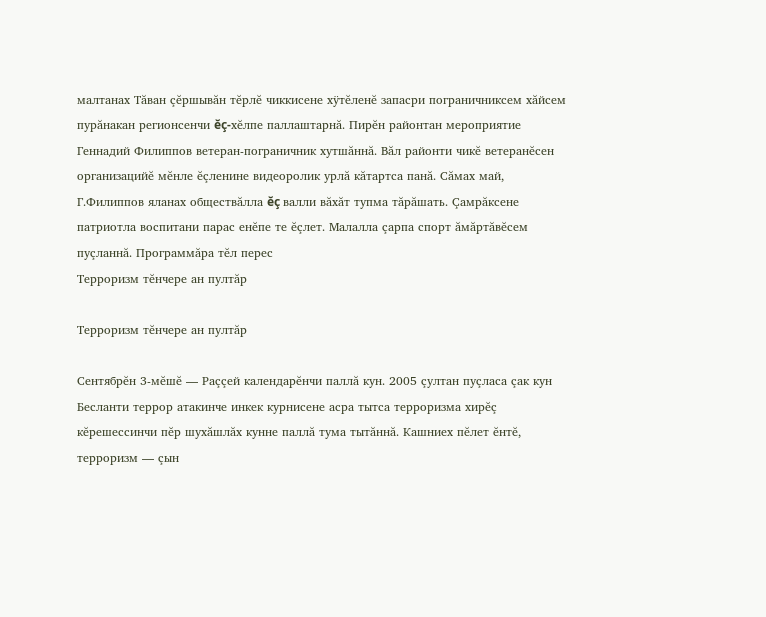малтанах Тăван çĕршывăн тĕрлĕ чиккисене хÿтĕленĕ запасри пограничниксем хăйсем пурăнакан регионсенчи ĕç-хĕлпе паллаштарнă. Пирĕн районтан мероприятие Геннадий Филиппов ветеран-пограничник хутшăннă. Вăл районти чикĕ ветеранĕсен организацийĕ мĕнле ĕçленине видеоролик урлă кăтартса панă. Сăмах май, Г.Филиппов яланах обществăлла ĕç валли вăхăт тупма тăрăшать. Çамрăксене патриотла воспитани парас енĕпе те ĕçлет. Малалла çарпа спорт ăмăртăвĕсем пуçланнă. Программăра тĕл перес
Терроризм тĕнчере ан пултăр

Терроризм тĕнчере ан пултăр

Сентябрĕн 3-мĕшĕ — Раççей календарĕнчи паллă кун. 2005 çултан пуçласа çак кун Бесланти террор атакинче инкек курнисене асра тытса терроризма хирĕç кĕрешессинчи пĕр шухăшлăх кунне паллă тума тытăннă. Кашниех пĕлет ĕнтĕ, терроризм — çын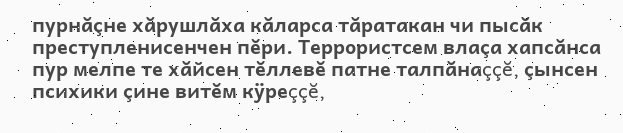пурнăçне хăрушлăха кăларса тăратакан чи пысăк преступленисенчен пĕри. Террористсем влаçа хапсăнса пур мелпе те хăйсен тĕллевĕ патне талпăнаççĕ, çынсен психики çине витĕм кÿреççĕ,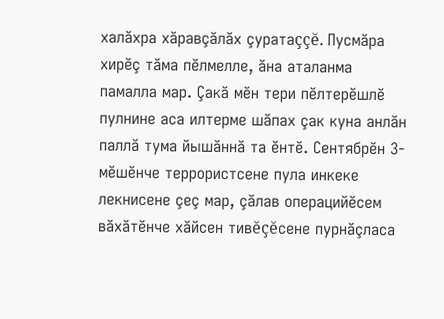халăхра хăравçăлăх çуратаççĕ. Пусмăра хирĕç тăма пĕлмелле, ăна аталанма памалла мар. Çакă мĕн тери пĕлтерĕшлĕ пулнине аса илтерме шăпах çак куна анлăн паллă тума йышăннă та ĕнтĕ. Сентябрĕн 3-мĕшĕнче террористсене пула инкеке лекнисене çеç мар, çăлав операцийĕсем вăхăтĕнче хăйсен тивĕçĕсене пурнăçласа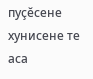пуçĕсене хунисене те аса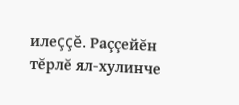илеççĕ. Раççейĕн тĕрлĕ ял-хулинче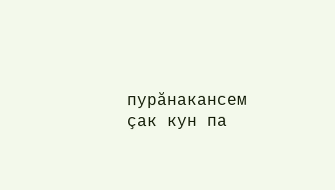пурăнакансем çак кун па